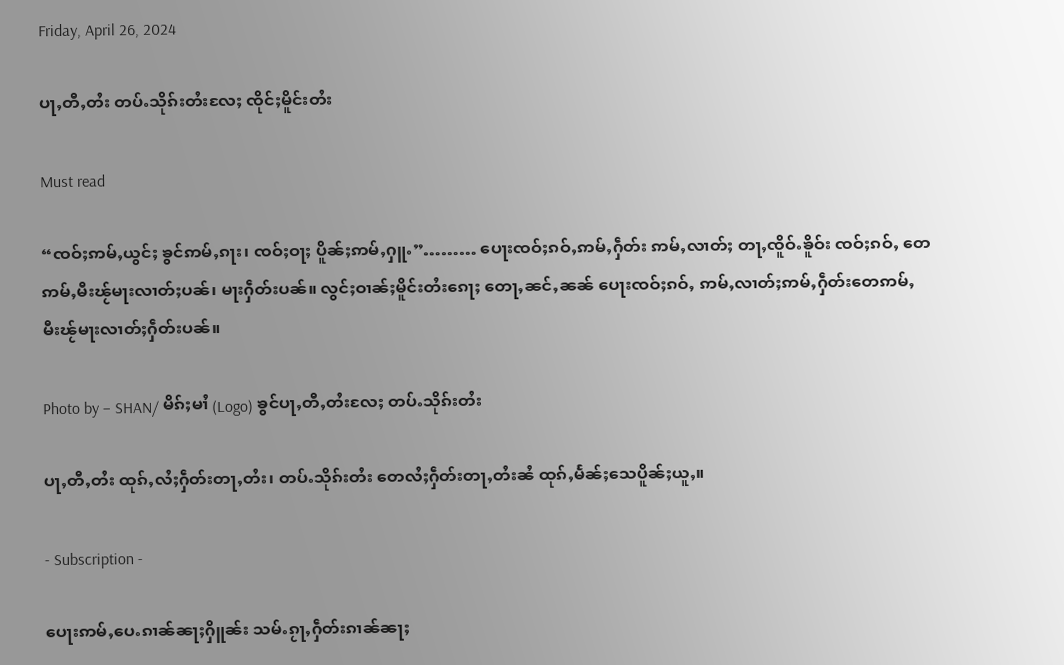Friday, April 26, 2024

ပႃႇတီႇတႆး တပ်ႉသိုၵ်းတႆးလႄႈ ၸိုင်ႈမိူင်းတႆး

Must read

“ၸဝ်ႈဢမ်ႇယွင်ႈ ၶွင်ဢမ်ႇၵႃး၊ ၸဝ်ႈဝႃႈ ပိူၼ်ႈဢမ်ႇႁူႉ”……… ပေႃးၸဝ်ႈၵဝ်ႇဢမ်ႇႁဵတ်း ဢမ်ႇလၢတ်ႈ တႃႇၸိူဝ်ႉၶိူဝ်း ၸဝ်ႈၵဝ်ႇ တေဢမ်ႇမီးၽႂ်မႃးလၢတ်ႈပၼ်၊ မႃးႁဵတ်းပၼ်။ လွင်ႈဝၢၼ်ႈမိူင်းတႆးၵေႃႈ တေႃႇၼင်ႇၼၼ် ပေႃးၸဝ်ႈၵဝ်ႇ ဢမ်ႇလၢတ်ႈဢမ်ႇႁဵတ်းတေဢမ်ႇမီးၽႂ်မႃးလၢတ်ႈႁဵတ်းပၼ်။

Photo by – SHAN/ မိၵ်ႈမၢႆ (Logo) ၶွင်ပႃႇတီႇတႆးလႄႈ တပ်ႉသိုၵ်းတႆး

ပႃႇတီႇတႆး ထုၵ်ႇလႆႈႁဵတ်းတႃႇတႆး၊ တပ်ႉသိုၵ်းတႆး တေလႆႈႁဵတ်းတႃႇတႆးၼႆ ထုၵ်ႇမႅၼ်ႈသေပိူၼ်ႈယူႇ။

- Subscription -

ပေႃးဢမ်ႇပေႉၵၢၼ်ၼႃႈႁိူၼ်း သမ်ႉၵႂႃႇႁဵတ်းၵၢၼ်ၼႃႈ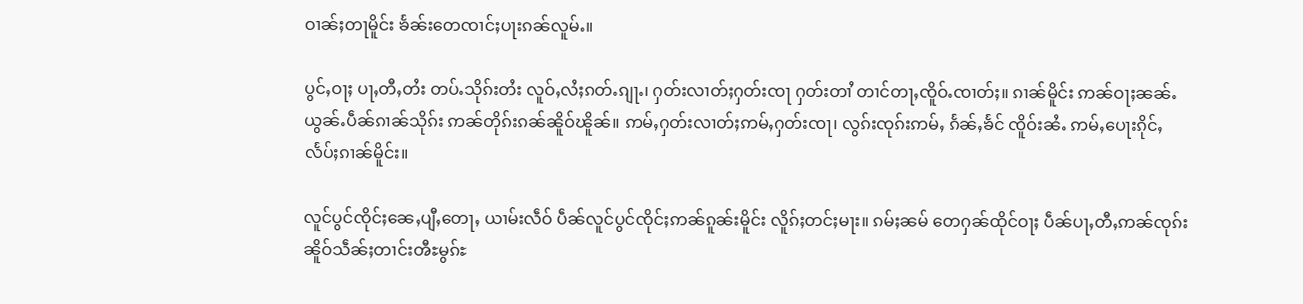ဝၢၼ်ႈတႃမိူင်း ၶႅၼ်းတေၸၢင်ႈပႃးၵၼ်လူမ်ႉ။

ပွင်ႇဝႃႈ ပႃႇတီႇတႆး တပ်ႉသိုၵ်းတႆး လူဝ်ႇလႆႈၵတ်ႉၵျႃႉ၊ ႁတ်းလၢတ်ႈႁတ်းၸႃ ႁတ်းတၢႆ တၢင်တႃႇၸိူဝ်ႉၸၢတ်ႈ။ ၵၢၼ်မိူင်း ဢၼ်ဝႃႈၼၼ်ႉ ယွၼ်ႉပဵၼ်ၵၢၼ်သိုၵ်း ဢၼ်တိုၵ်းၵၼ်ၼိူဝ်ၽိူၼ်။ ဢမ်ႇႁတ်းလၢတ်ႈဢမ်ႇႁတ်းၸႃ၊ လွၵ်းၸုၵ်းဢမ်ႇ ၵႅၼ်ႇၶႅင် ၸိူဝ်းၼႆႉ ဢမ်ႇပေႃးၵိုင်ႇလႅပ်ႈၵၢၼ်မိူင်း။

လူင်ပွင်ၸိုင်ႈၼေႇပျီႇတေႃႇ ယၢမ်းလဵဝ် ပဵၼ်လူင်ပွင်ၸိုင်ႈဢၼ်ၵူၼ်းမိူင်း လိူၵ်ႈတင်ႈမႃး။ ၵမ်ႈၼမ် တေႁၼ်ထိုင်ဝႃႈ ပဵၼ်ပႃႇတီႇဢၼ်ၸုၵ်းၼိူဝ်သဵၼ်ႈတၢင်းၻီႊမွၵ်ႊ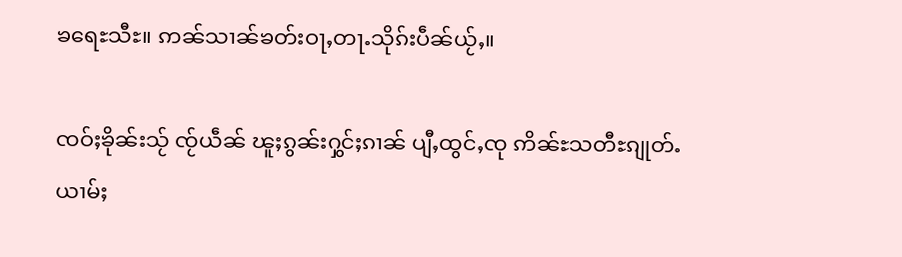ၶရေႊသီႊ။ ဢၼ်သၢၼ်ၶတ်းဝႃႇတႃႉသိုၵ်းပဵၼ်ယႂ်ႇ။

ၸဝ်ႈၶိုၼ်းသႂ် ၸႂ်ယဵၼ် ၽူႈၵွၼ်းႁွင်ႈၵၢၼ် ပျီႇထွင်ႇၸု ဢိၼ်ႊသတီႊၵျုတ်ႉ ယၢမ်ႈ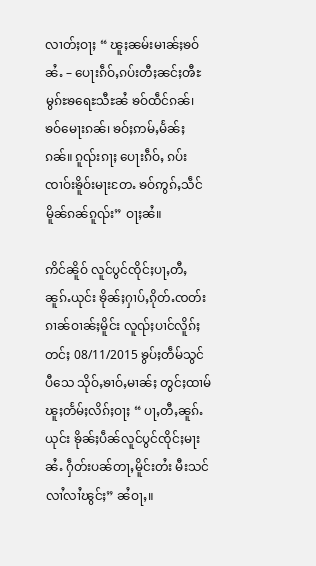လၢတ်ႈဝႃႈ “ ၽူႈၼမ်းမၢၼ်ႈၶဝ်ၼႆႉ – ပေႃးၵဵဝ်ႇၵပ်းတီႈၼင်ႈၻီႊမွၵ်ႊၶရေႊသီႊၼႆ ၶဝ်ထဵင်ၵၼ်၊ ၶဝ်မေႃးၵၼ်၊ ၶဝ်ႈဢမ်ႇမႅၼ်ႈၵၼ်။ ၵူၺ်းၵႃႈ ပေႃးၵဵဝ်ႇ ၵပ်းၸၢဝ်းၶိူဝ်းမႃးတႄႉ ၶဝ်ဢွၵ်ႇသဵင်မိူၼ်ၵၼ်ၵူၺ်း” ဝႃႈၼႆ။

ဢိင်ၼိူဝ် လူင်ပွင်ၸိုင်ႈပႃႇတီႇၼူၵ်ႉယုင်း ၶိုၼ်ႈႁၢပ်ႇၵိုတ်ႉၸတ်း ၵၢၼ်ဝၢၼ်ႈမိူင်း လူၺ်ႈပၢင်လိူၵ်ႈတင်ႈ 08/11/2015 ၶွပ်ႈတဵမ်သွင်ပီသေ သိုဝ်ႇၶၢဝ်ႇမၢၼ်ႈ တွင်ႈထၢမ်ၽူႈတႅမ်ႈလိၵ်ႈဝႃႈ “ ပႃႇတီႇၼူၵ်ႉယုင်း ၶိုၼ်ႈပဵၼ်လူင်ပွင်ၸိုင်ႈမႃးၼႆႉ ႁဵတ်းပၼ်တႃႇမိူင်းတႆး မီးသင်လၢႆလၢႆၽွင်ႈ” ၼႆဝႃႇ။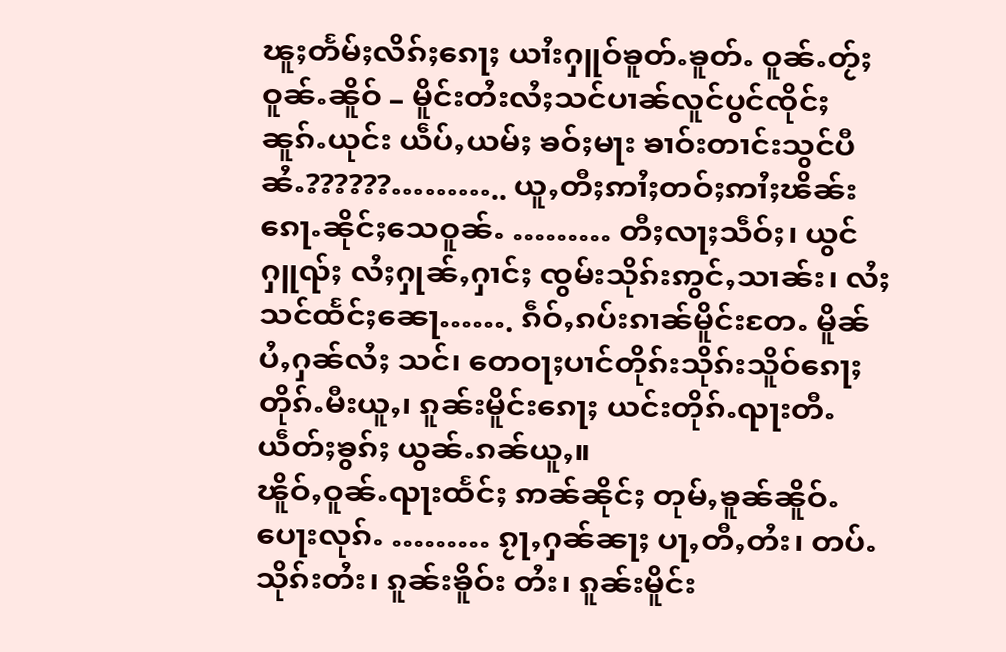ၽူႈတႅမ်ႈလိၵ်ႈၵေႃႈ ယၢႆးႁူဝ်ၶူတ်ႉၶူတ်ႉ ဝူၼ်ႉတႂ်ႈဝူၼ်ႉၼိူဝ် – မိူင်းတႆးလႆႈသင်ပၢၼ်လူင်ပွင်ၸိုင်ႈ ၼူၵ်ႉယုင်း ယဵပ်ႇယမ်ႈ ၶဝ်ႈမႃး ၶၢဝ်းတၢင်းသွင်ပီၼႆႉ??????……….. ယူႇတီႈဢၢႆႈတဝ်ႈဢၢႆႈၽိၼ်းၵေႃႉၼိုင်ႈသေဝူၼ်ႉ ……… တီႈလႃႈသဵဝ်ႈ၊ ယွင်ႁူၺ်ႈ လႆႈႁုၼ်ႇႁၢင်ႈ ၸွမ်းသိုၵ်းဢွင်ႇသၢၼ်း၊ လႆႈသင်ထႅင်ႈၼေႃ……. ၵဵဝ်ႇၵပ်းၵၢၼ်မိူင်းတႄႉ မိူၼ်ပႆႇႁၼ်လႆႈ သင်၊ တေဝႃႈပၢင်တိုၵ်းသိုၵ်းသိူဝ်ၵေႃႈ တိုၵ်ႉမီးယူႇ၊ ၵူၼ်းမိူင်းၵေႃႈ ယင်းတိုၵ်ႉၺႃးတီႉယဵတ်ႈၶွၵ်ႈ ယွၼ်ႉၵၼ်ယူႇ။
ၽိူဝ်ႇဝူၼ်ႉၺႃးထႅင်ႈ ဢၼ်ၼိုင်ႈ တုမ်ႇၶူၼ်ၼိူဝ်ႉပေႃးလုၵ်ႉ ……… ၵႂႃႇႁၼ်ၼႃႈ ပႃႇတီႇတႆး၊ တပ်ႉသိုၵ်းတႆး၊ ၵူၼ်းၶိူဝ်း တႆး၊ ၵူၼ်းမိူင်း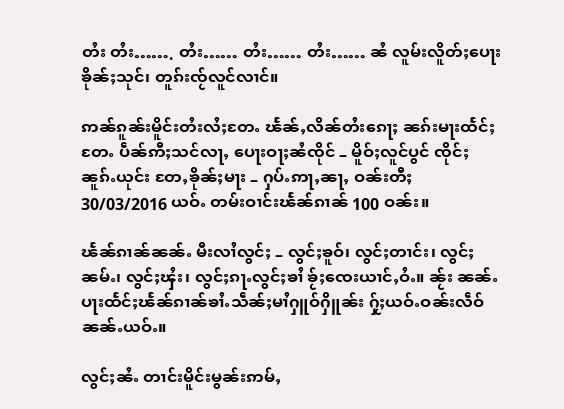တႆး တႆး……. တႆး…… တႆး…… တႆး…… ၼႆ လူမ်းလိူတ်ႈပေႃးၶိုၼ်ႈသုင်၊ တူၵ်းၸႂ်လူင်လၢင်။

ဢၼ်ၵူၼ်းမိူင်းတႆးလႆႈတႄႉ ၽႅၼ်ႇလိၼ်တႆးၵေႃႈ ၼၵ်းမႃးထႅင်ႈတႄႉ ပဵၼ်ဢီႈသင်လႃႇ ပေႃးဝႃႈၼႆၸိုင် – မိူဝ်ႈလူင်ပွင် ၸိုင်ႈၼူၵ်ႉယုင်း တႄႇၶိုၼ်ႈမႃး – ႁပ်ႉဢႃႇၼႃႇ ဝၼ်းတီႈ 30/03/2016 ယဝ်ႉ တမ်းဝၢင်းၽႅၼ်ၵၢၼ် 100 ဝၼ်း။

ၽႅၼ်ၵၢၼ်ၼၼ်ႉ မီးလၢႆလွင်ႈ – လွင်ႈၶူဝ်၊ လွင်ႈတၢင်း၊ လွင်ႈၼမ်ႉ၊ လွင်ႈၾႆး၊ လွင်ႈၵႃႉလွင်ႈၶၢႆ ၶႂ်ႈၸေးယၢင်ႇဝႆႉ။ ၼႂ်း ၼၼ်ႉ ပႃးထႅင်ႈၽႅၼ်ၵၢၼ်ၶၢႆႉသဵၼ်ႈမၢႆႁူဝ်ႁိူၼ်း ႁႂ်ႈယဝ်ႉဝၼ်းလဵဝ်ၼၼ်ႉယဝ်ႉ။

လွင်ႈၼႆႉ တၢင်းမိူင်းမွၼ်းဢမ်ႇ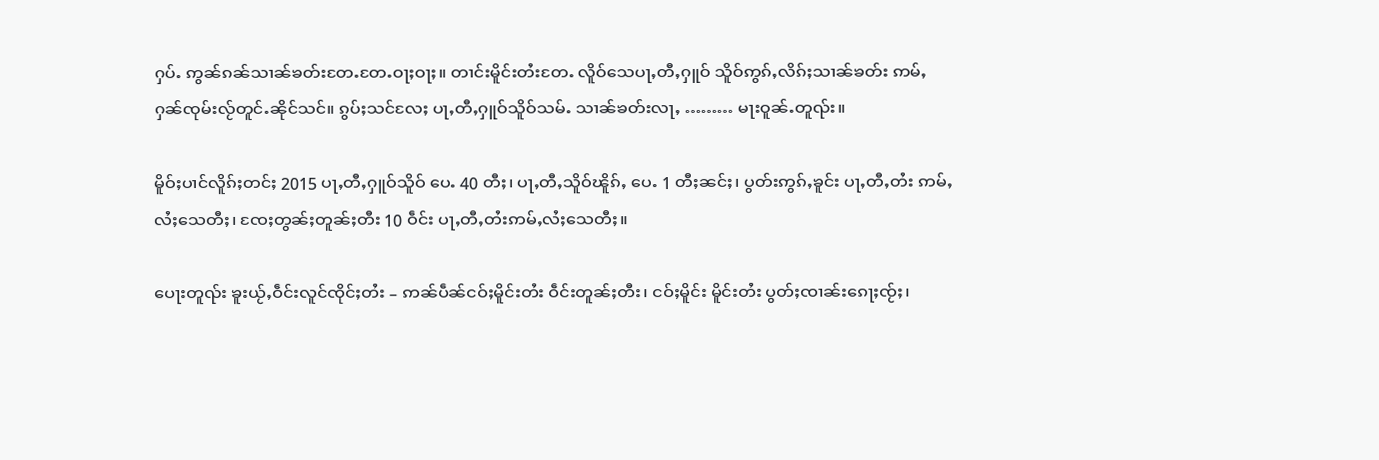ႁပ်ႉ ဢွၼ်ၵၼ်သၢၼ်ၶတ်းတႄႉတႄႉဝႃႈဝႃႈ။ တၢင်းမိူင်းတႆးတႄႉ လိူဝ်သေပႃႇတီႇႁူဝ် သိူဝ်ဢွၵ်ႇလိၵ်ႈသၢၼ်ၶတ်း ဢမ်ႇႁၼ်ၸုမ်းလႂ်တူင်ႉၼိုင်သင်။ ၵွပ်ႈသင်လႄႈ ပႃႇတီႇႁူဝ်သိူဝ်သမ်ႉ သၢၼ်ၶတ်းလႃႇ ……… မႃးဝူၼ်ႉတူၺ်း။

မိူဝ်ႈပၢင်လိူၵ်ႈတင်ႈ 2015 ပႃႇတီႇႁူဝ်သိူဝ် ပေႉ 40 တီႈ၊ ပႃႇတီႇသိူဝ်ၽိူၵ်ႇ ပေႉ 1 တီႈၼင်ႈ၊ ပွတ်းဢွၵ်ႇၶူင်း ပႃႇတီႇတႆး ဢမ်ႇလႆႈသေတီႈ၊ ၸႄႈတွၼ်ႈတူၼ်ႈတီး 10 ဝဵင်း ပႃႇတီႇတႆးဢမ်ႇလႆႈသေတီႈ။

ပေႃးတူၺ်း ၶူးယႂ်ႇဝဵင်းလူင်ၸိုင်ႈတႆး – ဢၼ်ပဵၼ်ငဝ်ႈမိူင်းတႆး ဝဵင်းတူၼ်ႈတီး၊ ငဝ်ႈမိူင်း မိူင်းတႆး ပွတ်ႈၸၢၼ်းၵေႃႈၸႂ်ႈ၊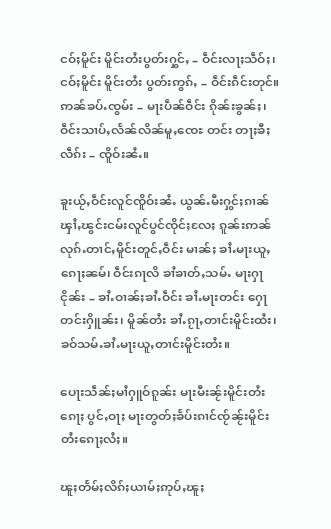ငဝ်ႈမိူင်း မိူင်းတႆးပွတ်းႁွင်ႇ – ဝဵင်းလႃႈသဵဝ်ႈ၊ ငဝ်ႈမိူင်း မိူင်းတႆး ပွတ်းဢွၵ်ႇ – ဝဵင်းၵဵင်းတုင်။ ဢၼ်ၶပ်ႉၸွမ်း – မႃးပဵၼ်ဝဵင်း ၵိုၼ်းၶွၼ်ႈ၊ ဝဵင်းသၢပ်ႇလႅၼ်လိၼ်မူႇၸေႊ တင်း တႃႈၶီႈလဵၵ်း – ၸိူဝ်းၼႆႉ။

ၶူးယႂ်ႇဝဵင်းလူင်ၸိူဝ်းၼႆႉ ယွၼ်ႉမီးႁွင်ႈၵၢၼ်ၾၢႆႇၽွင်းငမ်းလူင်ပွင်ၸိုင်ႈလႄႈ ၵူၼ်းဢၼ်လုၵ်ႉတၢင်ႇမိူင်းတူင်ႇဝဵင်း မၢၼ်ႈ ၶၢႆႉမႃးယူႇၵေႃႈၼမ်၊ ဝဵင်းၵႃလိ ၶၢႆၶၢတ်ႇသမ်ႉ မႃးႁႃငိုၼ်း – ၶၢႆႉဝၢၼ်ႈၶၢႆႉဝဵင်း ၶၢႆႉမႃးတင်း ႁေႃတင်းႁိူၼ်း၊ မိူၼ်တႆး ၶၢႆႉၵႂႃႇတၢင်းမိူင်းထႆး၊ ၶဝ်သမ်ႉၶၢႆႉမႃးယူႇတၢင်းမိူင်းတႆး။

ပေႃးသဵၼ်ႈမၢႆႁူဝ်ၵူၼ်း မႃးမီးၼႂ်းမိူင်းတႆးၵေႃႈ ပွင်ႇဝႃႈ မႃးတွတ်ႈၶႅပ်းၵၢင်ၸႂ်ၼႂ်းမိူင်းတႆးၵေႃႈလႆႈ။

ၽူႈတႅမ်ႈလိၵ်ႈယၢမ်ႈဢုပ်ႇၽူႈ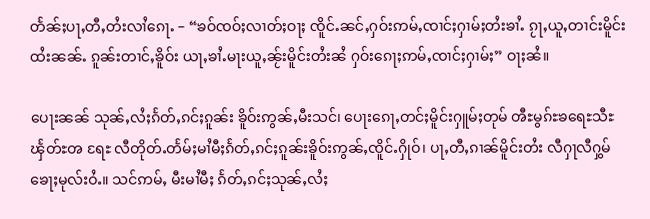တႅၼ်ႈပႃႇတီႇတႆးလၢႆၵေႃႉ – “ၶဝ်ၸဝ်ႈလၢတ်ႈဝႃႈ ၸိူင်ႉၼင်ႇႁဝ်းဢမ်ႇၸၢင်ႈႁၢမ်ႈတႆးၶၢႆႉ ၵႂႃႇယူႇတၢင်းမိူင်းထႆးၼၼ်ႉ ၵူၼ်းတၢင်ႇၶိူဝ်း ယႃႇၶၢႆႉမႃးယူႇၼႂ်းမိူင်းတႆးၼႆ ႁဝ်းၵေႃႈဢမ်ႇၸၢင်ႈႁၢမ်ႈ” ဝႃႈၼႆ။

ပေႃးၼၼ် သုၼ်ႇလႆႈၵႅတ်ႇၵင်ႈၵူၼ်း ၶိူဝ်းဢွၼ်ႇမီးသင်၊ ပေႃးၵေႃႇတင်ႈမိူင်းႁူမ်ႈတုမ် ၻီႊမွၵ်ႊၶရေႊသီႊ ၾႅတ်ႊၻ ရႄႊ လီတိုတ်ႉတႅမ်ႈမၢႆမီႈၵႅတ်ႇၵင်ႈၵူၼ်းၶိူဝ်းဢွၼ်ႇၸိူင်ႉႁိုဝ်၊ ပႃႇတီႇၵၢၼ်မိူင်းတႆး လီႁႃလီႁွမ်ၶေႃႈမုလ်းဝႆႉ။ သင်ဢမ်ႇ မီးမၢႆမီႈ ၵႅတ်ႇၵင်ႈသုၼ်ႇလႆႈ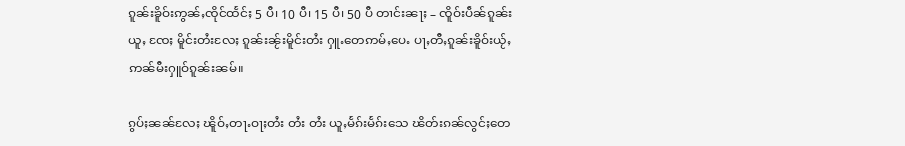ၵူၼ်းၶိူဝ်းဢွၼ်ႇၸိုင်ထႅင်ႈ 5 ပီ၊ 10 ပီ၊ 15 ပီ၊ 50 ပီ တၢင်းၼႃႈ – ၸိူဝ်းပဵၼ်ၵူၼ်း ယူႇ ၸႄႈ မိူင်းတႆးလႄႈ ၵူၼ်းၼႂ်းမိူင်းတႆး ႁူႉတေဢမ်ႇပေႉ ပႃႇတီႇၵူၼ်းၶိူဝ်းယႂ်ႇ ဢၼ်မီးႁူဝ်ၵူၼ်းၼမ်။

ၵွပ်ႈၼၼ်လႄႈ ၽိူဝ်ႇတႃႉဝႃႈတႆး တႆး တႆး ယူႇမႅၵ်းမႅၵ်းသေ ၽိတ်းၵၼ်လွင်ႈတေ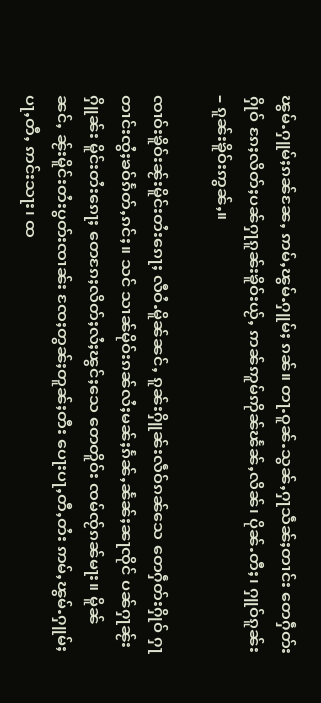ၽွမ်ႉႁူမ်ႈၵၼ်ၼႄႇ ဢမ်ႇၽွမ်ႉႁူမ်ႈ ၵၼ်။ တႃႉဝူၼ်ႉသွၼ်ႇႁႃသဵၼ်ႈတၢင်း တေႁဵတ်းႁိုဝ် ၵႄႈလိတ်ႈပၼ်ႁႃၵူၼ်းၶိူဝ်းယႂ်ႇ ဢၼ်ဢူမ်ဢိုၼ်ၽႅၼ်ႇလိၼ်၊ ပိုၼ်ႉတီႈ၊ ႁူဝ်ၵူၼ်း – ၵူၼ်းၶိူဝ်းဢွၼ်ႇ။

ၸၢဝ်းၶိူဝ်းၼႂ်းမိူင်းတႆးၵေႃႈ လီဝႆႉမိူၼ်ၼင်ႇ ၵူၼ်းႁိူၼ်းလဵဝ်ၵၼ်သေ တေႁဵတ်းႁိုဝ် ႁႃတၢင်းၸွႆႈၶဝ်ၵႅတ်ႇၵင်ႈ။ သင် သၢၼ်မိုဝ်းၵၼ်လႆႈမၼ်ႈၵႅၼ်ႇၼႅၼ်ႈၼႃၸိုင် ပၼ်ႁႃၼႂ်းႁိူၼ်း မိူင်းတႆးၵေႃႈ တေၵႄႈလိတ်ႈလႆႈၽွင်ႈသေ တေတိူဝ်း ၸမ်ၸႂ်ၵၼ်မႃး။ မိူၼ်ၼင်ႇ ၼႂ်းမိူင်းတႆးပွတ်းၸၢၼ်း ၸႄႈတွၼ်ႈတူၼ်ႈတီး ပေႃးပႃႇတီႇတႆး ဢမ်ႇၽွမ်ႉႁူမ်ႈပႃႇတီႇ ဢင်းသႃး၊ ထ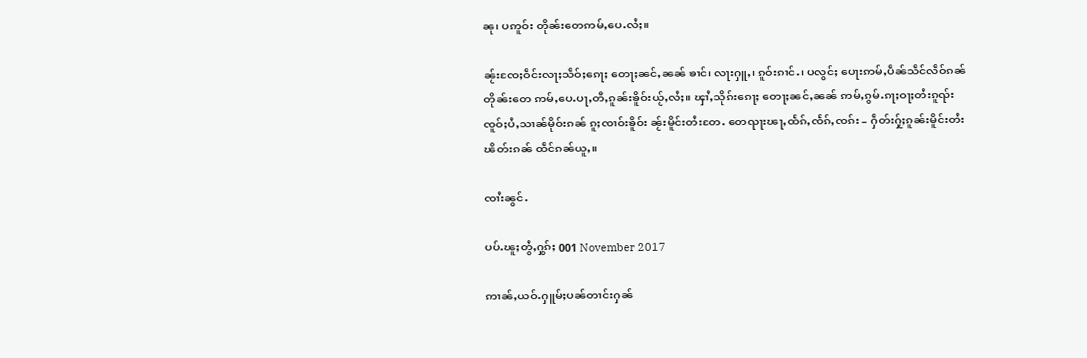ၼု၊ ပဢူဝ်း တိုၼ်းတေဢမ်ႇပေႉလႆႈ။

ၼႂ်းၸႄႈဝဵင်းလႃႈသဵဝ်ႈၵေႃႈ တေႃႈၼင်ႇၼၼ် ၶၢင်၊ လႃးႁူႇ၊ ၵူဝ်းၵၢင်ႉ၊ ပလွင်ႈ ပေႃးဢမ်ႇပဵၼ်သဵင်လဵဝ်ၵၼ် တိုၼ်းတေ ဢမ်ႇပေႉပႃႇတီႇၵူၼ်းၶိူဝ်းယႂ်ႇလႆႈ။ ၾၢႆႇသိုၵ်းၵေႃႈ တေႃႈၼင်ႇၼၼ် ဢမ်ႇၵွမ်ႉၵႃႈဝႃႈတႆးၵူၺ်း ၸူဝ်ႈပႆႇသၢၼ်မိုဝ်းၵၼ် ၵူႈၸၢဝ်းၶိူဝ်း ၼႂ်းမိူင်းတႆးတႄႉ တေၺႃးၽႃႇထႅၵ်ႇၸႅၵ်ႇၸၵ်း – ႁဵတ်းႁႂ်ႈၵူၼ်းမိူင်းတႆး ၽိတ်းၵၼ် ထဵင်ၵၼ်ယူႇ။

ၸၢႆးၼွင်ႉ

ပပ်ႉၽူႈတွႆႇႁွၵ်ႈ 001 November 2017

ဢၢၼ်ႇယဝ်ႉႁူမ်ႈပၼ်တၢင်းႁၼ်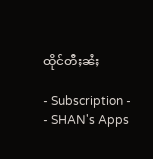ထိုင်တီႈၼႆႈ

- Subscription -
- SHAN's Apps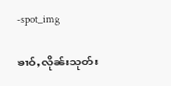-spot_img

ၶၢဝ်ႇလိုၼ်းသုတ်း